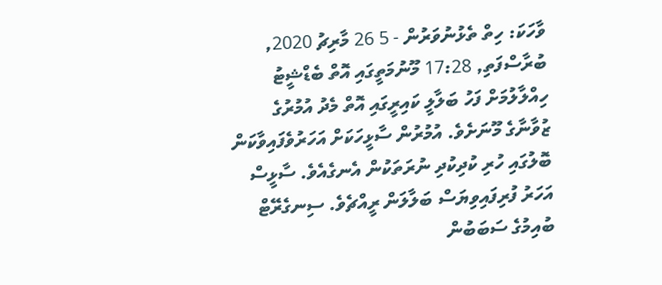ވާހަކަ: ހިތް ތެޅުނުވަރުން - 5 26 މާރިޗު 2020, ބުރާސްފަތި, 17:28 މޫނުމަތީގައި އޮތް ބެޑްޝީޓު ހިއްލާލުމަށް ފަހު ބަލާލީ ކައިރީގައި އޮތް މެދު އުމުރުގެ ޒުވާނާގެ މޫނަށެވެ. އުމުރުން ސާޅީހަކަށް އަހަރުވެފައިވާކަން ބޮލުގައި ހުރި ކުދިކުދި ނުރަތަކުން އެނގެއެވެ. ސާޅީސް އަހަރު ފުރިފައިވިޔަސް ބަލާލަން ރީއްޗެވެ. ސިނގެރޭޓް ބުއިމުގެ ސަބަބުން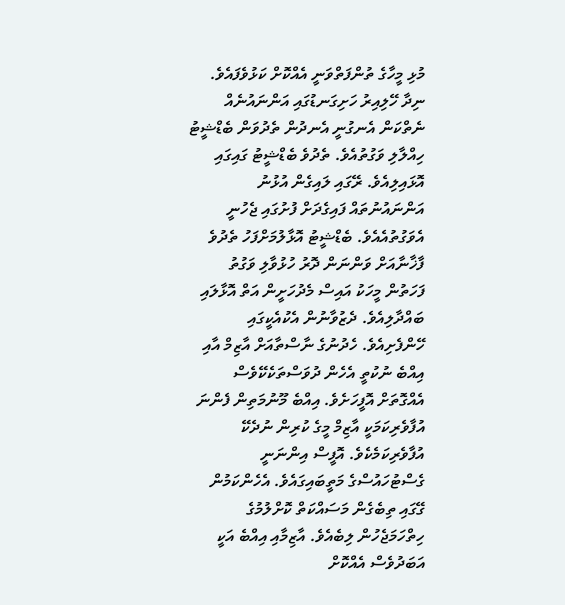މުޅި މީހާގެ ތުންފަތްވަނީ އެއްކޮށް ކަޅުވެފައެވެ. ނިދާ ހޭލިއިރު ހަށިގަނޑުގައި އަންނައުނެއް ނެތްކަން އެނގުނީ އެނދުން ތެދުވަން ބެޑްޝީޓު ހިއްލާލި ވަގުތުއެވެ. ތެދުވެ ބެޑްޝީޓު ގައިގައި އޮޅައިލިއެވެ. ރޭގައި ލައިގެން އުޅުނު އަންނައުނުތައް ފައިގެދަށް ފުށުގައި ޖެހުނީ އެވަގުތުއެއެވެ. ބެޑްޝީޓު އޮޅާލުމަށްފަހު ތެދުވެ ފާޚާނާއަށް ވަންނަން ދޮރު ހުޅުވާލި ވަގުތު ފަހަތުން މީހަކު އައިސް މެދުހަށީން އަތް އޮޅާލައި ބައްދާލިއެވެ. ދެޒުވާނުން އެކުއެކީގައި ހޭންފެށިއެވެ. ހެދުނުގެ ނާސްތާއަށް އާޒިމް އާއި އިއްބެ ނުކުތީ އެހެން ދުވަސްތަކެކޭވެސް އެއްގޮތަށް އޮފީހަށެވެ. އިއްބެ މޫނުމަތިން ފެންނަ އުފާވެރިކަމަކީ އާޒިމް މީގެ ކުރިން ނުދެކޭ އުފާވެރިކަމެކެވެ. އޮފީސް އިންނަނީ ގެސްޓުހައުސްގެ މަތީބައިގައެވެ. އެހެންކަމުން ގޭގައި ތިބެގެން މަސައްކަތް ކޮށްލުމުގެ ހިތްހަމަޖެހުން ލިބެއެވެ. އާޒިމާއި އިއްބެ އަކީ އަބަދުވެސް އެއްކޮށް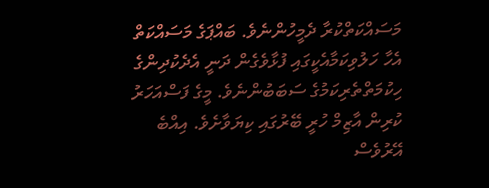މަސައްކަތްކުރާ ދެމީހުންނެވެ. ބައްޕަގެ މަސައްކަތް އެހާ ހަލުވިކަމާއެކީގައި ފުޅާވެގެން ދަނީ އެދެކުދިންގެ ހިކުމަތްތެރިކަމުގެ ސަބަބުންނެވެ. މީގެ ފަސްއަހަރު ކުރިން އާޒިމް ހުރީ ބޭރުގައި ކިޔަވާށެވެ. އިއްބެ އޭރުވެސް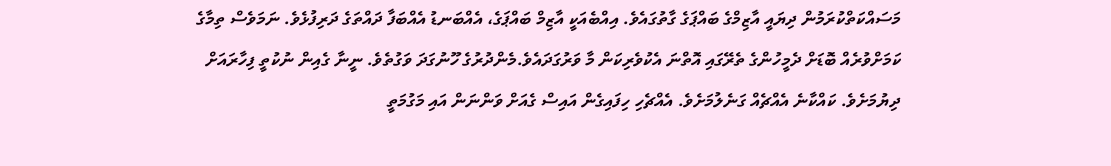މަސައްކަތްކުރަމުން ދިޔައީ އާޒިމްގެ ބައްޕަގެ ގާތުގައެވެ. އިއްބެއަކީ އާޒިމް ބައްޕަގެ، އެއްބަނޑު އެއްބަފާ ދައްތަގެ ދަރިފުޅެވެ. ނަމަވެސް ތިމާގެ ކަމަށްވުރެއް ބޮޑަށް ދެމީހުންގެ ތެރޭގައި އޮތްނަ އެކުވެރިކަން މާ ވަރުގަދައެވެ.މެންދުރުގެ ހޫނުގަދަ ވަގުތެވެ. ނީނާ ގެއިން ނުކުތީ ފިހާރައަށް ދިޔުމަށެވެ. ކައްކާނެ އެއްޗެއް ގަނެލުމަށެވެ. އެއްޗެހި ހިފައިގެން އައިސް ގެއަށް ވަންނަން އައި މަގުމަތީ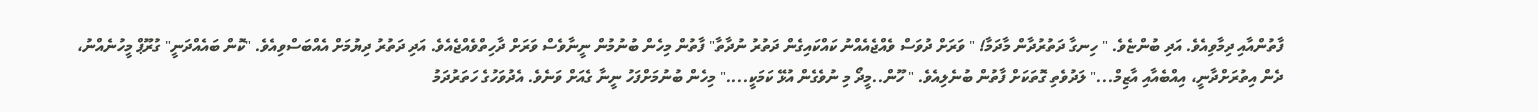ފާތުންއާއި ދިމާވިއެވެ. އަދި ބުންޏެވެ. " ހިނގާ ދަތުރުދާން މާދަމާ! " ވަރަށް ދުވަސް ވެއްޖެއެއްނު ކައްކައިގެން ދަތުރު ނުދާތާ" ފާތުން މިހެން ބުނުމުން ނީނާވެސް ވަރަށް ދާހިތްވެއްޖެއެވެ. އަދި ދަތުރު ދިޔުމަށް އެއްބަސްވިއެވެ. "ކޮން ބައެއްދަނީ" ގުރޫޕް މީހުނެއްނު، ދެން އިތުރަށްދާނީ، އިއްބެއާއި އާޒިމް..." ލަދުވެތި ގޮތަކަށް ފާތުން ބުނެލިއެވެ. " ހޫން..މީދޯ މި ނުވެގެން އުޅޭ ކަމަކީ...." މިހެން ބުނުމަށްފަހު ނީނާ ގެއަށް ވަނެވެ. އެދުވަހުގެ ހަތަރުދަމު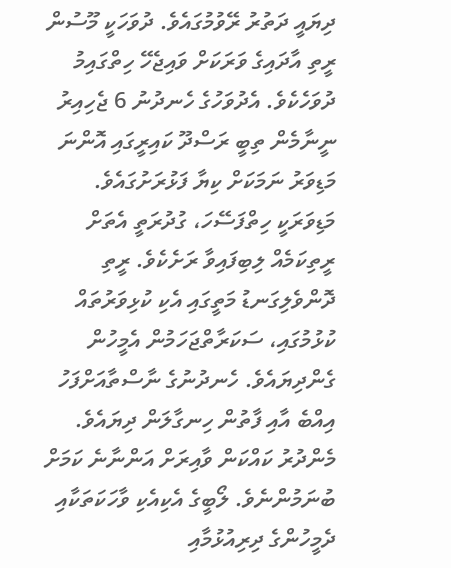ދިޔައީ ދަތުރު ރޭވުމުގައެވެ. ދުވަހަކީ މޫސުން ރީތި އާދައިގެ ވަރަކަށް ވައިޖެހޭ ހިތްގައިމު ދުވަހެކެވެ. އެދުވަހުގެ ހެނދުނު 6 ޖެހިއިރު ނީނާމެން ތިބީ ރަސްދޫ ކައިރީގައި އޮންނަ މަޑިވަރު ނަމަކަށް ކިޔާ ފަޅުރަށުގައެވެ. މަޑިވަރަކީ ހިތްފަސޭހަ، ގުދުރަތީ އެތަށް ރީތިކަމެއް ލިބިފައިވާ ރަށެކެވެ. ރީތި ދޮންވެލިގަނޑު މަތީގައި އެކި ކުޅިވަރުތައް ކުޅުމުގައި، ސަކަރާތްޖަހަމުން އެމީހުން ގެންދިޔައެވެ. ހެނދުނުގެ ނާސްތާއަށްފަހު އިއްބެ އާއި ފާތުން ހިނގާލަން ދިޔައެވެ. މެންދުރު ކައްކަން ވާއިރަށް އަންނާނެ ކަމަށް ބުނަމުންނެވެ. ލޯބީގެ އެކިއެކި ވާހަކަތަކާއި ދެމީހުންގެ ދިރިއުޅުމާއި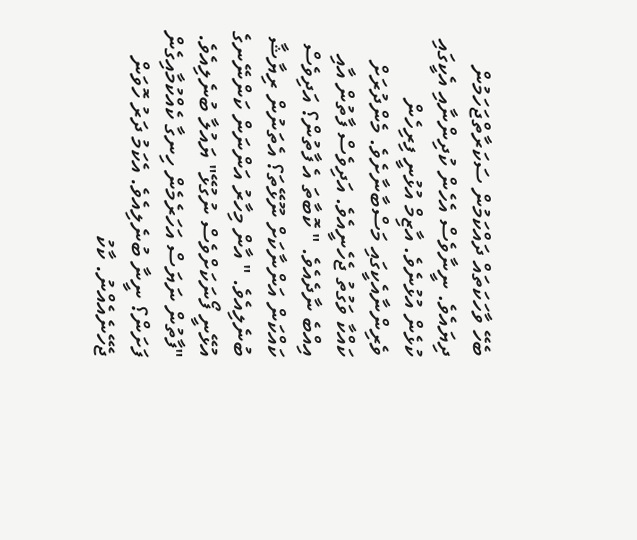ބެހޭ ވާހަކަތައް ދައްކަމުން ސަކަރާތްޖަހަމުން ދިޔައެވެ. ނީނާވެސް އެހެން ކުދިންނާއި އެކީގައި ކުޅެން އުޅުނެވެ. އާޒިމް އުޅުނީ ފިރިހެން ވެރިންނާއެކީގައި މަސްބާނާށެވެ. މެންދުރަށް ކައްކާ ވަގުތު ޖެހެނީއެވެ. އަދިވެސް ފާތުން އާއި އިއްބެ ނާދެއެވެ. " ކޮބާތަ އެ ފާތުން؟ އަދިވެސް ކައްކަން އަންނާކަށް ނޫޅޭތަ؟ އެތަނުން ރިޔާޝާ ބުނެލިއެވެ. " އާން މިހާރު އަންނަން ކަންނޭނގެ އުޅޭނީ ފޯނަކަށްވެސް ނުގުޅޭ" ޔައުލާ ބުނެލިއެވެ. "ފާތުން ނަޔަސް އަހަރެމެން ހިނގާ ކެއްކުމާއިގެން ފަށަން؟ ނީނާ ބުނެލިއެވެ. އެކަމު ދަރު ހޮވަން ޖެހޭނެއެއްނު. ކާކު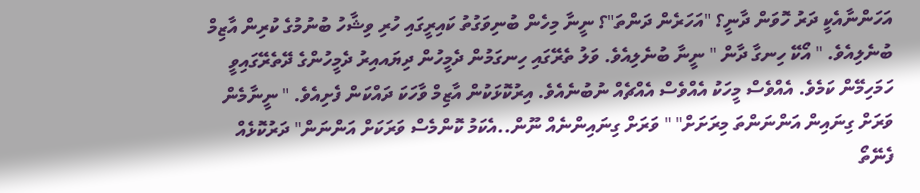އަހަންނާއެކީ ދަރު ހޮވަން ދާނީ؟ "އަހަރެން ދަންތަ"؟ ނީނާ މިހެން ބުނިވަގުތު ކައިރީގައި ހުރި ވިޝާހު ބުނުމުގެ ކުރިން އާޒިމް ބުނެލިއެވެ. " އޯކޭ ހިނގާ ދާން " ނީނާ ބުނެލިއެވެ. ވަލު ތެރޭގައި ހިނގަމުން ދެމީހުން ދިޔައއިރު ދެމީހުންގެ ދޭތެރޭގައިވީ ހަމަހިމޭން ކަމެވެ. އެއްވެސް މީހަކު އެއްވެސް އެއްޗެއް ނުބުނެއެވެ. އިރުކޮޅަކުން އާޒިމް ވާހަކަ ދައްކަން ފެށިއެވެ. " ނީނާމެން ވަރަށް ގިނައިން އަންނަންތަ މިރަށަށް" " ވަރަށް ގިނައިންނެއް ނޫން..އެކަމު ކޮންމެސް ވަރަކަށް އަންނަން" ދަރުކޮޅެއް ފެނޭތޯ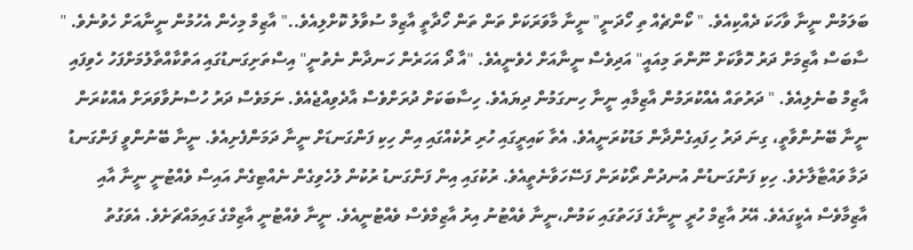ބަލަމުން ނީނާ ވާހަކަ ދެއްކިއެވެ. " ކޯންޗެއް ތި ހޯދަނީ" ނީނާ މާވަރަކަށް ތަން ތަން ހޯދާތީ އާޒިމް ސުވާލު ކޮށްލިއެވެ.." އާޒިމް މިހެން އެހުމުން ނީނާއަށް ހެވުނެވެ. " ސާބަސް އާޒިމަށް ދަރު ހޮވާކަށް ނޫންތަ މިއައީ" އަދިވެސް ނީނާއަށް ހެވެނީއެވެ. "އާ ދޯ އަހަރެން ހަނދާން ނެތުނީ" އިސްތަށިގަނޑުގައި އަތްކާއްތާލުމަށްފަހު ހެވިފައި އާޒިމް ބުނެލިއެވެ. " ދަރުތައް އެއްކުރަމުން އާޒިމާއި ނީނާ ހިނގަމުން ދިޔައެވެ. ހިސާބަކަށް ދުރަށްވެސް އާދެވިއްޖެއެވެ. ނަމަވެސް ދަރު ހުސްނުވާވަރަށް އެއްކުރަން ނީނާ ބޭނުންވާތީ، ގިނަ ދަރު ހިފައިގެންދާން މަޑުކުރަނީއެވެ. އެތާ ކައިރީގައި ހުރި ރުކެއްގައި އިން ހިކި ފަންގަނޑަށް ނީނާ ދަމަންފެށިއެވެ. ނީނާ ބޭނުންވީ ފަންގަނޑު ދަމާ ވައްޓާލާށެވެ. ހިކި ފަންގަނޑުން އުނދުން ރޯކުރަން ފަސޭހަވާނެތީއެވެ. ރުކުގައި އިން ފަންގަނޑު ރުކުން ލުހެވިގެން ނެއްޓިގެން އައިސް ވެއްޓުނީ ނީނާ އާއި އާޒިމާވެސް އެކީގައެވެ. އޭރު އާޒިމް ހުރީ ނީނާގެ ފަހަތުގައި ކަމުން،ނީނާ ވެއްޓުނު އިރު އާޒިމްވެސް ވެއްޓުނީއެވެ. ނީނާ ވެއްޓުނީ އާޒިމްގެ ގައިމައްޗަށެވެ. އެވަގުތު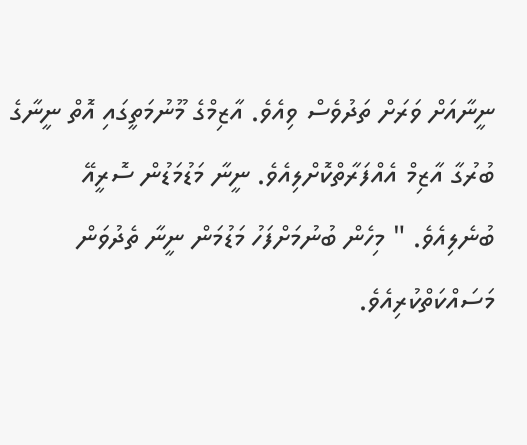ނީނާއަށް ވަރަށް ތަދުވެސް ވިއެވެ. އާޒިމްގެ މޫނުމަތީގައި އޮތް ނީނާގެ ބުރުގާ އާޒިމް އެއްފަރާތްކޮށްލިއެވެ. ނީނާ މަޑުމަޑުން ސޮރީއޭ ބުނެލިއެވެ. " މިހެން ބުނުމަށްފަހު މަޑުމަން ނީނާ ތެދުވަން މަސައްކަތްކުރިއެވެ.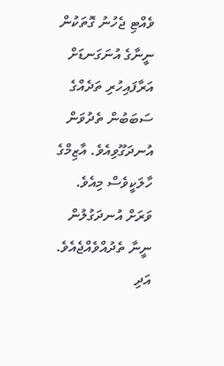ވެއްޓި ޖެހުނު ގޮތަކުން ނީނާގެ އުނަގަނޑަށް އަރާފައިހުރި ތަދެއްގެ ސަބަބުން ތެދުވަން އުނދަގޫވިއެވެ. އާޒިމްގެ ހާލަކީވެސް މިއެވެ. ވަރަށް އުނދަގުލުން ނީނާ ތެދުއްވެއްޖެއެވެ. އަދި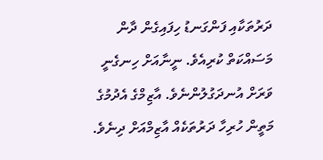ދަރުތަކާއި ފަންގަނޑު ހިފައިގެން ދާން މަސައްކަތް ކުރިއެވެ. ނީނާއަށް ހިނގެނީ ވަރަށް އުނދަގުލުންނެވެ. އާޒިމްގެ އެދުމުގެ މަތީން ހުރިހާ ދަރުތަކެއް އާޒިމްއަށް ދިނެވެ.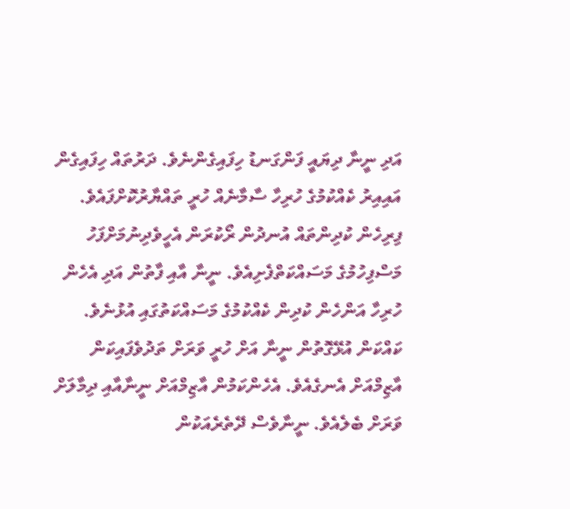އަދި ނީނާ ދިޔައީ ފަންގަނޑު ހިފައިގެންނެވެ. ދަރުތައް ހިފައިގެން އައިއިރު ކެއްކުމުގެ ހުރިހާ ސާމާނެއް ހުރީ ތައްޔާރުކޮށްފައެވެ. ފިރިހެން ކުދިންތައް އުނދުން ރޯކުރަން އެހީވެދިނުމަށްފަހު މަސްފިހުމުގެ މަސައްކަތްފެށިއެވެ. ނީނާ އާއި ފާތުން އަދި އެހެން ހުރިހާ އަންހެން ކުދިން ކެއްކުމުގެ މަސައްކަތުގައި އުޅުނެވެ. ކައްކަން އުޅޭގޮތުން ނީނާ އަށް ހުރީ ވަރަށް ތަދުވެފައިކަން އާޒިމްއަށް އެނގެއެވެ. އެހެންކަމުން އާޒިމްއަށް ނީނާއާއި ދިމާލަށް ވަރަށް ބެލެއެވެ. ނީނާވެސް ދޭތެރެއަކުން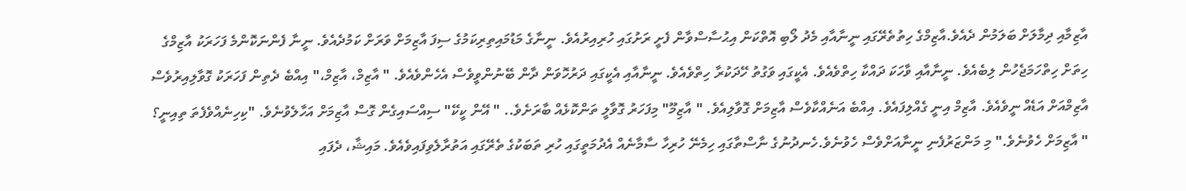އާޒިމާއި ދިމާލަށް ބަލަމުން ދެއެވެ.އާޒިމްގެ ހިތުތެރޭގައި ނީނާއާއި މެދު ލޯބި އޮތްކަން އިޙުސާސްވާން ފެށީ ރަށުގައި ހުރިއިރުއެވެ. ނީނާގެ މަޑުމައިތިރިކަމުގެ ސިފަ އާޒިމަށް ވަރަށް ކަމުދެއެވެ. ނީނާ ފެންނަކޮންމެ ފަހަރަކު އާޒިމްގެ ހިތަށް ހިތްހަމަޖެހުން ލިބެއެވެ. ނީނާއާއި ވާހަކަ ދައްކާ ހިތްވެއެވެ. އެކީގައި ވަގުތު ހޭދަކުރާ ހިތްވެއެވެ. ނީނާއާއި އެކީގައި ދަރުހޮވަން ދާން ބޭނުންވީވެސް އެހެންވެއެވެ. " އާޒިމް، އާޒިމް،" އިއްބެ ދެތިން ފަހަރަކު ގޮވާލިއިރުވެސް އާޒިމްއަށް އަޑެއް ނީވެއެވެ. އާޒިމް އިނީ ގެއްލިފައެވެ. އިއްބެ އަނެއްކާވެސް އާޒިމަށް ގޮވާލިއެވެ. " އާޒިމޫ" މިފަހަރު ގޮވާލީ ތަންކޮޅެއް ބާރަށެވެ.. " އޭން ކީކޭ" ސިއްސައިގެން ގޮސް އާޒިމަށް އަހާލެވުނެވެ. "ކިހިނެއްވެފެތަ ތިއިނީ؟ " އާޒިމަށް ހެވުނެވެ." މި މަންޒަރުފެނި ނީނާއަށްވެސް ހެވުނެވެ.ހެނދުނުގެ ނާސްތާގައި ހިމެނޭ ހުރިހާ ސާމާނެއް އެދުމަތީގައި ހުރި ތަބަކުގެ ތެރޭގައި އަތުރާލެވިފައިވެއެވެ. މައިޝާ، ދެފައި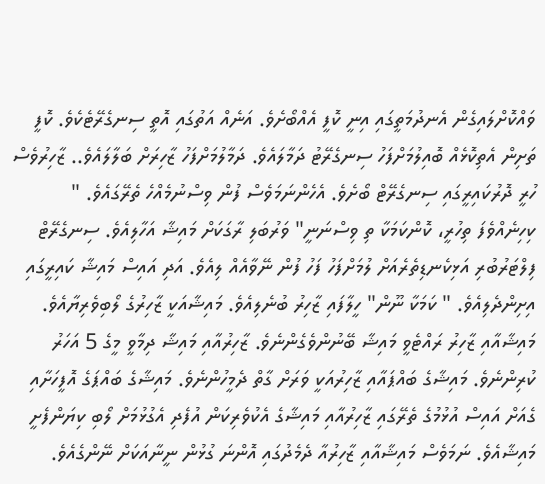ވައްކޮށްލައިގެން އެނދުމަތީގައި އިނީ ކޮފީ އެއްބޯށެވެ. އަނެއް އަތުގައި އޮތީ ސިނގެރޭޓެކެވެ. ކޮފީ ތަށިން އެތިކޮޅެއް ބޮއިލުމަށްފަހު ސިނގެރޭޓު ދަމާލައެވެ. ދަމާލުމަށްފަހު ޒާހިރަށް ބަލާލައެވެ.. ޒާހިރުވެސް ހުރީ ދޮރުކައިރީގައި ސިނގެރޭޓް ބޯށެވެ. އެހެންނަމަވެސް ފުން ވިސްނުމެއްހެ ތެރޭގައެވެ. " ކިހިނެއްވެފަ ތިހުރީ، ކޮންކަމަކާ ތި ވިސްނަނީ" ވަރުބަލި ރާގަކަށް މައިޝާ އަހާލިއެވެ. ސިނގެރޭޓް ފިލްޓަރުބުރި އަޅިކެނޑިތެރެއަށް ލުމަށްފަހު ފަހު ފުން ނޭވާއެއް ލިއެވެ. އަދި އައިސް މައިޝާ ކައިރީގައި އިށިންދެލިއެވެ. " ކަމަކާ ނޫން" ހީލާފައި ޒާހިރު ބުނެލިއެވެ. މައިޝާއަކީ ޒާހިރުގެ ލޯބިވެރިޔާއެވެ. މައިޝާއާއި ޒާހިރު ރައްޓެވީ މައިޝާ ބޭނުންވެގެންނެވެ. ޒާހިރުއާއި މައިޝާ ދިމާވީ މީގެ 5 އަހަރު ކުރިންނެވެ. މައިޝާގެ ބައްޕައާއި ޒާހިރުއަކީ ވަރަށް ގާތް ދެމީހުންނެވެ. މައިޝާގެ ބައްޕަގެ އޮފީހަށާއި ގެއަށް އައިސް އުޅުމުގެ ތެރޭގައި ޒާހިރުއާއި މައިޝާގެ އެކުވެރިކަން އުފެދި އެގުޅުމަށް ލޯބި ކިޔަންފެށީ މައިޝާއެވެ. ނަމަވެސް މައިޝާއާއި ޒާހިރުއާ ދެމެދުގައި އޮންނަ ގުޅުން ނީނާއަކަށް ނޭންގެއެވެ.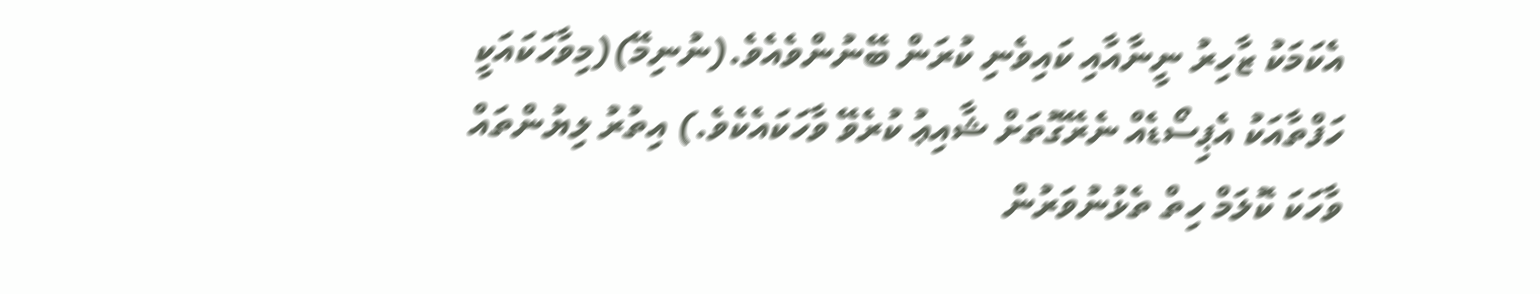އެކަމަކު ޒާހިރު ނީނާއާއި ކައިވެނި ކުރަން ބޭނުންވެއެވެ.(ނުނިމޭ)(މިވާހަކައަކީ ހަފްތާއަކު އެޕިސޯޑެއް ނެރޭގޮތަށް ޝާއިޢު ކުރެވޭ ވާހަކައެކެވެ.) އިތުރު ލިޔުންތައް ވާހަކަ ކޮލަމް ހިތް ތެޅުނުވަރުން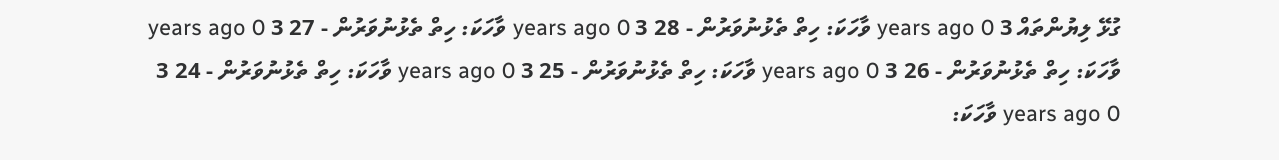ގުޅޭ ލިޔުންތައް 3 years ago 0 ވާހަކަ: ހިތް ތެޅުނުވަރުން - 28 3 years ago 0 ވާހަކަ: ހިތް ތެޅުނުވަރުން - 27 3 years ago 0 ވާހަކަ: ހިތް ތެޅުނުވަރުން - 26 3 years ago 0 ވާހަކަ: ހިތް ތެޅުނުވަރުން - 25 3 years ago 0 ވާހަކަ: ހިތް ތެޅުނުވަރުން - 24 3 years ago 0 ވާހަކަ: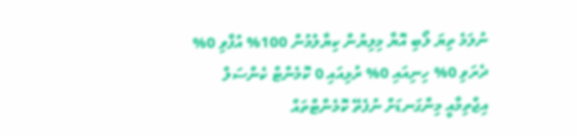ނުލަމެ ތިޔަ ލޯބި އޮޔާ މިލިޔުން ކިޔާލުމުން 100% އުފާވި 0% ދެރަވި 0% ހިނިއައި 0% ރުޅިއައި 0 ކޮމެންޓް ކެންސަލް އިޖްތިމާއީ މިންގަނޑަށް ނުފެތޭ ކޮމެންޓްތައް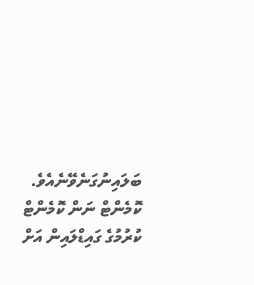ބަލައިނުގަނެވޭނެއެވެ. ކޮމެންޓް ނަން ކޮމެންޓް ކުރުމުގެ ގައިޑްލައިން އަށް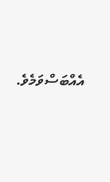އެއްބަސްވަމެވެ.